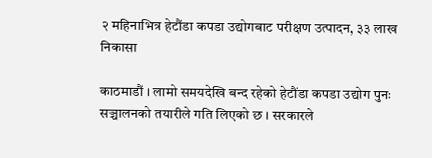२ महिनाभित्र हेटौंडा कपडा उद्योगबाट परीक्षण उत्पादन, ३३ लाख निकासा

काठमाडौं । लामो समयदेखि बन्द रहेको हेटौंडा कपडा उद्योग पुनः सञ्चालनको तयारीले गति लिएको छ । सरकारले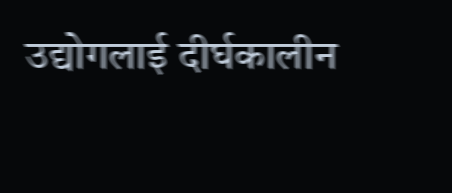उद्योगलाई दीर्घकालीन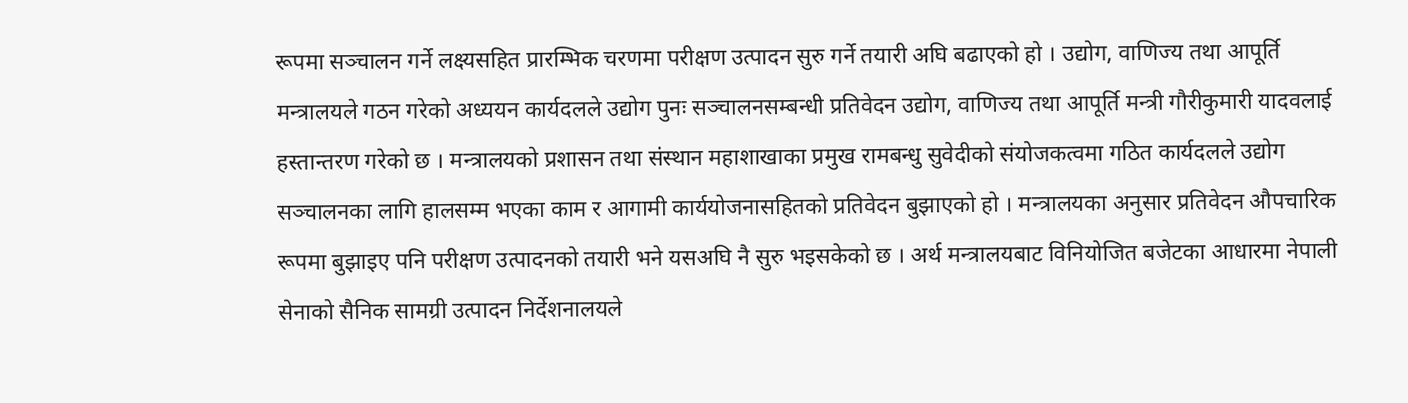रूपमा सञ्चालन गर्ने लक्ष्यसहित प्रारम्भिक चरणमा परीक्षण उत्पादन सुरु गर्ने तयारी अघि बढाएको हो । उद्योग, वाणिज्य तथा आपूर्ति मन्त्रालयले गठन गरेको अध्ययन कार्यदलले उद्योग पुनः सञ्चालनसम्बन्धी प्रतिवेदन उद्योग, वाणिज्य तथा आपूर्ति मन्त्री गौरीकुमारी यादवलाई हस्तान्तरण गरेको छ । मन्त्रालयको प्रशासन तथा संस्थान महाशाखाका प्रमुख रामबन्धु सुवेदीको संयोजकत्वमा गठित कार्यदलले उद्योग सञ्चालनका लागि हालसम्म भएका काम र आगामी कार्ययोजनासहितको प्रतिवेदन बुझाएको हो । मन्त्रालयका अनुसार प्रतिवेदन औपचारिक रूपमा बुझाइए पनि परीक्षण उत्पादनको तयारी भने यसअघि नै सुरु भइसकेको छ । अर्थ मन्त्रालयबाट विनियोजित बजेटका आधारमा नेपाली सेनाको सैनिक सामग्री उत्पादन निर्देशनालयले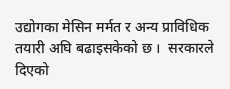उद्योगका मेसिन मर्मत र अन्य प्राविधिक तयारी अघि बढाइसकेको छ ।  सरकारले दिएको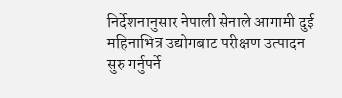निर्देशनानुसार नेपाली सेनाले आगामी दुई महिनाभित्र उद्योगबाट परीक्षण उत्पादन सुरु गर्नुपर्ने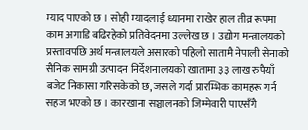म्याद पाएको छ । सोही म्यादलाई ध्यानमा राखेर हाल तीव्र रूपमा काम अगाडि बढिरहेको प्रतिवेदनमा उल्लेख छ । उद्योग मन्त्रालयको प्रस्तावपछि अर्थ मन्त्रालयले असारको पहिलो सातामै नेपाली सेनाको सैनिक सामग्री उत्पादन निर्देशनालयको खातामा ३३ लाख रुपैयाँ बजेट निकासा गरिसकेको छ, जसले गर्दा प्रारम्भिक कामहरू गर्न सहज भएको छ । कारखाना सञ्चालनको जिम्मेवारी पाएसँगै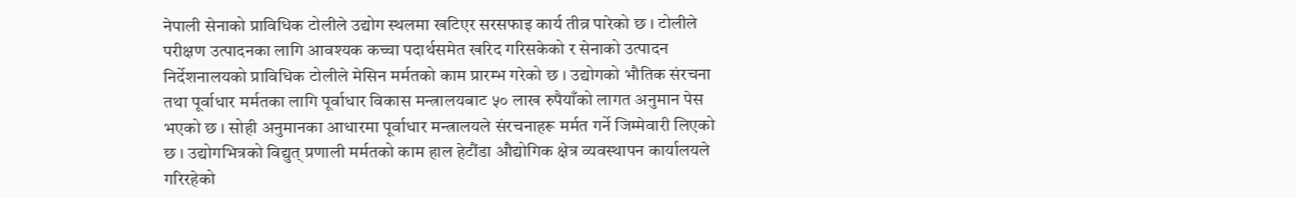नेपाली सेनाको प्राविधिक टोलीले उद्योग स्थलमा खटिएर सरसफाइ कार्य तीव्र पारेको छ । टोलीले परीक्षण उत्पादनका लागि आवश्यक कच्चा पदार्थसमेत खरिद गरिसकेको र सेनाको उत्पादन निर्देशनालयको प्राविधिक टोलीले मेसिन मर्मतको काम प्रारम्भ गरेको छ । उद्योगको भौतिक संरचना तथा पूर्वाधार मर्मतका लागि पूर्वाधार विकास मन्त्रालयबाट ५० लाख रुपैयाँको लागत अनुमान पेस भएको छ । सोही अनुमानका आधारमा पूर्वाधार मन्त्रालयले संरचनाहरू मर्मत गर्ने जिम्मेवारी लिएको छ । उद्योगभित्रको विद्युत् प्रणाली मर्मतको काम हाल हेटौंडा औद्योगिक क्षेत्र व्यवस्थापन कार्यालयले गरिरहेको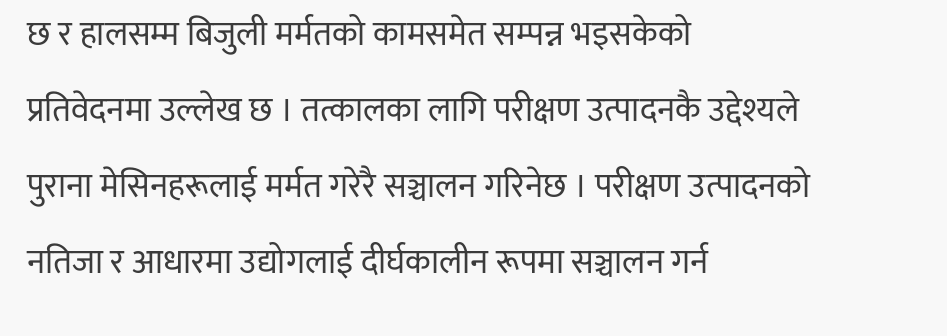छ र हालसम्म बिजुली मर्मतको कामसमेत सम्पन्न भइसकेको प्रतिवेदनमा उल्लेख छ । तत्कालका लागि परीक्षण उत्पादनकै उद्देश्यले पुराना मेसिनहरूलाई मर्मत गरेरै सञ्चालन गरिनेछ । परीक्षण उत्पादनको नतिजा र आधारमा उद्योगलाई दीर्घकालीन रूपमा सञ्चालन गर्न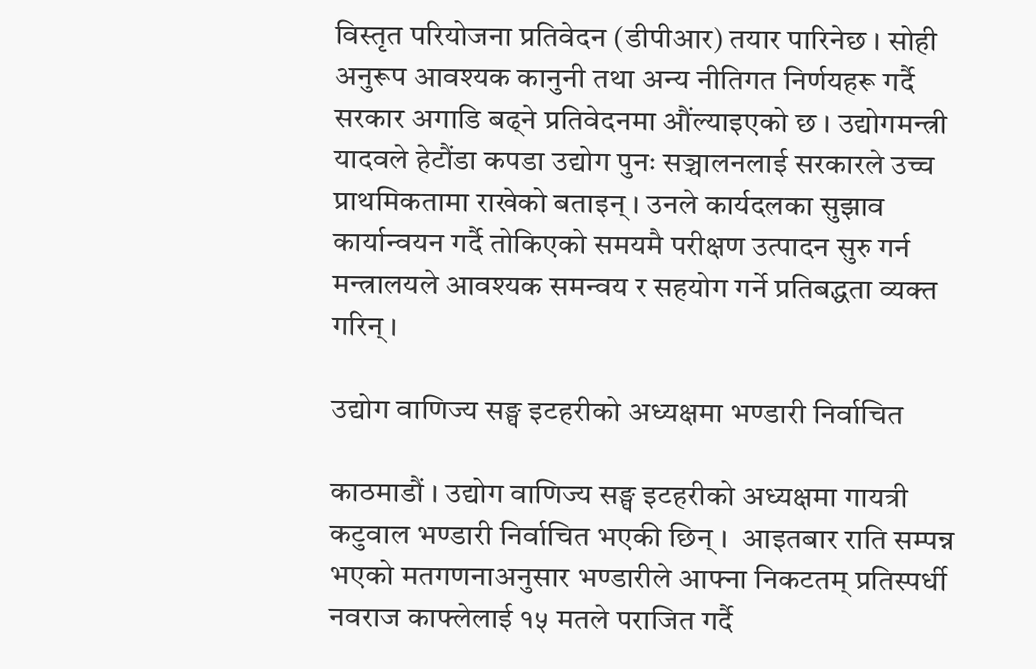विस्तृत परियोजना प्रतिवेदन (डीपीआर) तयार पारिनेछ । सोही अनुरूप आवश्यक कानुनी तथा अन्य नीतिगत निर्णयहरू गर्दै सरकार अगाडि बढ्ने प्रतिवेदनमा औंल्याइएको छ । उद्योगमन्त्री यादवले हेटौंडा कपडा उद्योग पुनः सञ्चालनलाई सरकारले उच्च प्राथमिकतामा राखेको बताइन् । उनले कार्यदलका सुझाव कार्यान्वयन गर्दै तोकिएको समयमै परीक्षण उत्पादन सुरु गर्न मन्त्रालयले आवश्यक समन्वय र सहयोग गर्ने प्रतिबद्धता व्यक्त गरिन् ।

उद्योग वाणिज्य सङ्घ इटहरीको अध्यक्षमा भण्डारी निर्वाचित

काठमाडौं । उद्योग वाणिज्य सङ्घ इटहरीको अध्यक्षमा गायत्री कटुवाल भण्डारी निर्वाचित भएकी छिन् ।  आइतबार राति सम्पन्न भएको मतगणनाअनुसार भण्डारीले आफ्ना निकटतम् प्रतिस्पर्धी नवराज काफ्लेलाई १५ मतले पराजित गर्दै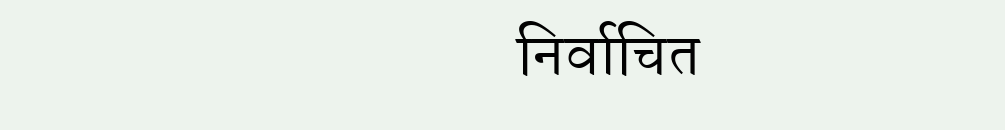निर्वाचित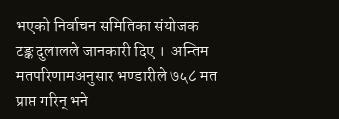भएको निर्वाचन समितिका संयोजक टङ्क दुलालले जानकारी दिए ।  अन्तिम मतपरिणामअनुसार भण्डारीले ७५८ मत प्राप्त गरिन् भने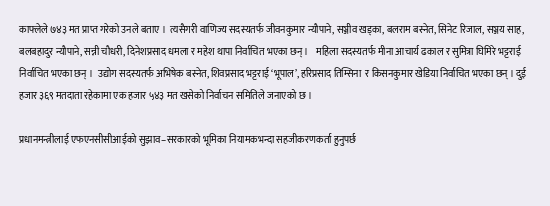काफ्लेले ७४३ मत प्राप्त गरेको उनले बताए ।  त्यसैगरी वाणिज्य सदस्यतर्फ जीवनकुमार न्यौपाने, सञ्जीव खड्का, बलराम बस्नेत, सिनेट रिजाल, सञ्जय साह, बलबहादुर न्यौपाने, सन्नी चौधरी, दिनेशप्रसाद धमला र महेश थापा निर्वाचित भएका छन् ।    महिला सदस्यतर्फ मीना आचार्य ढकाल र सुमित्रा घिमिरे भट्टराई निर्वाचित भएका छन् ।  उद्योग सदस्यतर्फ अभिषेक बस्नेत, शिवप्रसाद भट्टराई ‘भूपाल’, हरिप्रसाद तिम्सिना  र किसनकुमार खेडिया निर्वाचित भएका छन् । दुई हजार ३६९ मतदाता रहेकामा एक हजार ५४३ मत खसेको निर्वाचन समितिले जनाएको छ ।

प्रधानमन्त्रीलाई एफएनसीसीआईको सुझाव–सरकारको भूमिका नियामकभन्दा सहजीकरणकर्ता हुनुपर्छ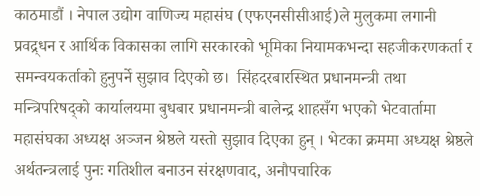काठमाडौं । नेपाल उद्योग वाणिज्य महासंघ (एफएनसीसीआई)ले मुलुकमा लगानी प्रवद्र्धन र आर्थिक विकासका लागि सरकारको भूमिका नियामकभन्दा सहजीकरणकर्ता र समन्वयकर्ताको हुनुपर्ने सुझाव दिएको छ।  सिंहदरबारस्थित प्रधानमन्त्री तथा मन्त्रिपरिषद्को कार्यालयमा बुधबार प्रधानमन्त्री बालेन्द्र शाहसँग भएको भेटवार्तामा महासंघका अध्यक्ष अञ्जन श्रेष्ठले यस्तो सुझाव दिएका हुन् । भेटका क्रममा अध्यक्ष श्रेष्ठले अर्थतन्त्रलाई पुनः गतिशील बनाउन संरक्षणवाद, अनौपचारिक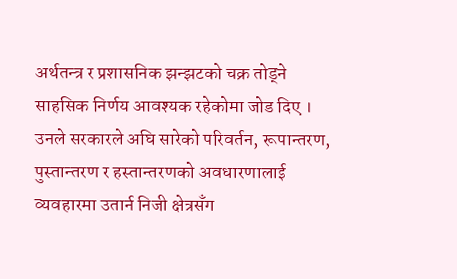अर्थतन्त्र र प्रशासनिक झन्झटको चक्र तोड्ने साहसिक निर्णय आवश्यक रहेकोमा जोड दिए । उनले सरकारले अघि सारेको परिवर्तन, रूपान्तरण, पुस्तान्तरण र हस्तान्तरणको अवधारणालाई व्यवहारमा उतार्न निजी क्षेत्रसँग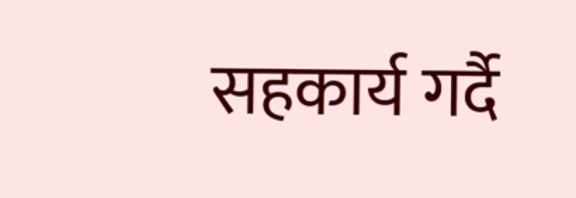सहकार्य गर्दै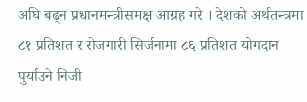अघि बढ्न प्रधानमन्त्रीसमक्ष आग्रह गरे । देशको अर्थतन्त्रमा ८१ प्रतिशत र रोजगारी सिर्जनामा ८६ प्रतिशत योगदान पु‍र्याउने निजी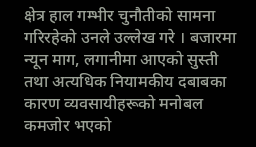क्षेत्र हाल गम्भीर चुनौतीको सामना गरिरहेको उनले उल्लेख गरे । बजारमा न्यून माग, लगानीमा आएको सुस्ती तथा अत्यधिक नियामकीय दबाबका कारण व्यवसायीहरूको मनोबल कमजोर भएको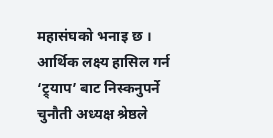महासंघको भनाइ छ । आर्थिक लक्ष्य हासिल गर्न ‘ट्र्याप’ बाट निस्कनुपर्ने चुनौती अध्यक्ष श्रेष्ठले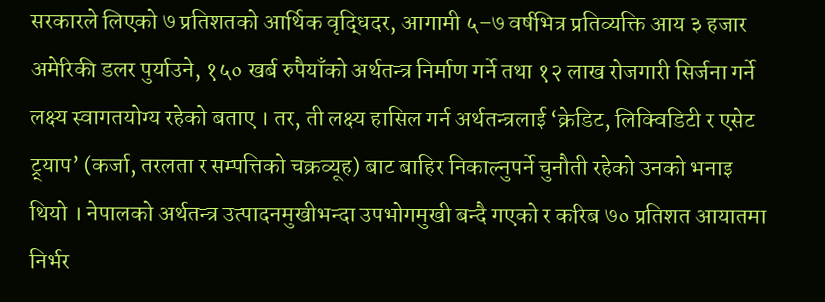सरकारले लिएको ७ प्रतिशतको आर्थिक वृद्धिदर, आगामी ५–७ वर्षभित्र प्रतिव्यक्ति आय ३ हजार अमेरिकी डलर पु‍र्याउने, १५० खर्ब रुपैयाँको अर्थतन्त्र निर्माण गर्ने तथा १२ लाख रोजगारी सिर्जना गर्ने लक्ष्य स्वागतयोग्य रहेको बताए । तर, ती लक्ष्य हासिल गर्न अर्थतन्त्रलाई ‘क्रेडिट, लिक्विडिटी र एसेट ट्र्याप’ (कर्जा, तरलता र सम्पत्तिको चक्रव्यूह) बाट बाहिर निकाल्नुपर्ने चुनौती रहेको उनको भनाइ थियो । नेपालको अर्थतन्त्र उत्पादनमुखीभन्दा उपभोगमुखी बन्दै गएको र करिब ७० प्रतिशत आयातमा निर्भर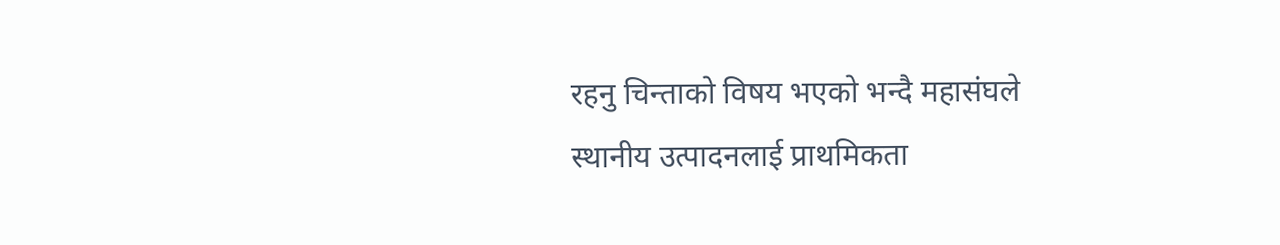रहनु चिन्ताको विषय भएको भन्दै महासंघले स्थानीय उत्पादनलाई प्राथमिकता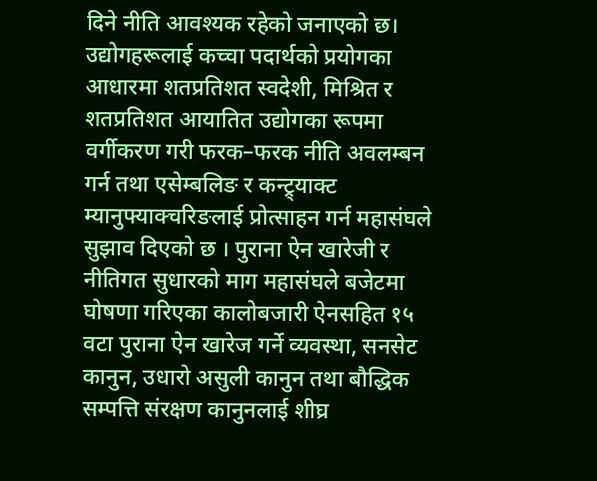दिने नीति आवश्यक रहेको जनाएको छ। उद्योगहरूलाई कच्चा पदार्थको प्रयोगका आधारमा शतप्रतिशत स्वदेशी, मिश्रित र शतप्रतिशत आयातित उद्योगका रूपमा वर्गीकरण गरी फरक–फरक नीति अवलम्बन गर्न तथा एसेम्बलिङ र कन्ट्र्याक्ट म्यानुफ्याक्चरिङलाई प्रोत्साहन गर्न महासंघले सुझाव दिएको छ । पुराना ऐन खारेजी र नीतिगत सुधारको माग महासंघले बजेटमा घोषणा गरिएका कालोबजारी ऐनसहित १५ वटा पुराना ऐन खारेज गर्ने व्यवस्था, सनसेट कानुन, उधारो असुली कानुन तथा बौद्धिक सम्पत्ति संरक्षण कानुनलाई शीघ्र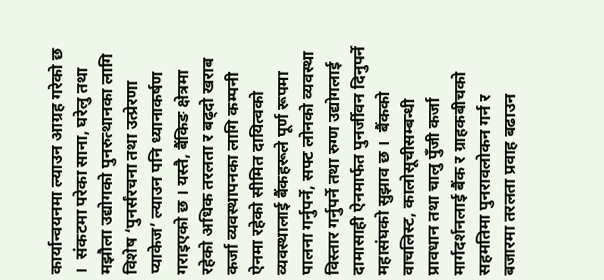कार्यान्वयनमा ल्याउन आग्रह गरेको छ ।  संकटमा परेका साना, घरेलु तथा मझौला उद्योगको पुनरुत्थानका लागि विशेष ‘पुनर्संरचना तथा उत्प्रेरणा प्याकेज’ ल्याउन पनि ध्यानाकर्षण गराइएको छ । यस्तै, बैंकिङ क्षेत्रमा रहेको अधिक तरलता र बढ्दो खराब कर्जा व्यवस्थापनका लागि कम्पनी ऐनमा रहेको सीमित दायित्वको व्यवस्थालाई बैंकहरूले पूर्ण रूपमा पालना गर्नुपर्ने, सफ्ट लोनको व्यवस्था विस्तार गर्नुपर्ने तथा रुग्ण उद्योगलाई दामासाही ऐनमार्फत पुनर्जीवन दिनुपर्ने महासंघको सुझाव छ ।  बैंकको वाचलिस्ट, कालोसूचीसम्बन्धी प्रावधान तथा चालु पुँजी कर्जा मार्गदर्शनलाई बैंक र ग्राहकबीचको सहमतिमा पुनरावलोकन गर्न र बजारमा तरलता प्रवाह बढाउन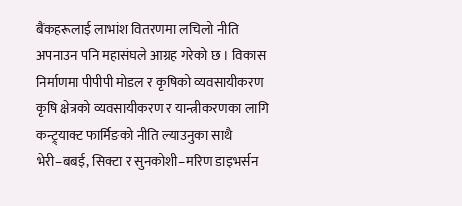बैंकहरूलाई लाभांश वितरणमा लचिलो नीति अपनाउन पनि महासंघले आग्रह गरेको छ । विकास निर्माणमा पीपीपी मोडल र कृषिको व्यवसायीकरण कृषि क्षेत्रको व्यवसायीकरण र यान्त्रीकरणका लागि कन्ट्र्याक्ट फार्मिङको नीति ल्याउनुका साथै भेरी–बबई, सिक्टा र सुनकोशी–मरिण डाइभर्सन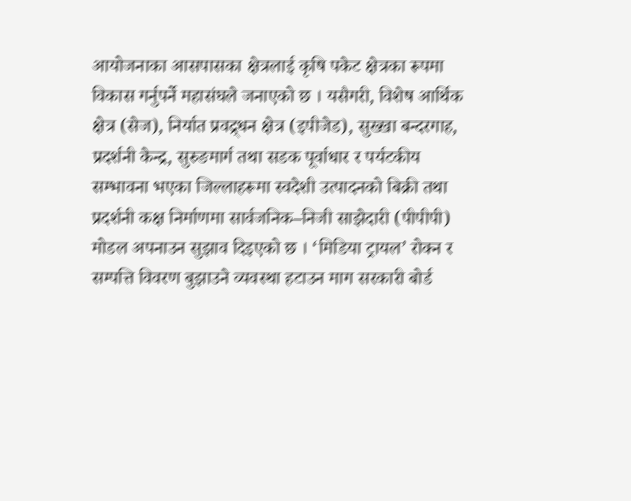आयोजनाका आसपासका क्षेत्रलाई कृषि पकेट क्षेत्रका रूपमा विकास गर्नुपर्ने महासंघले जनाएको छ । यसैगरी, विशेष आर्थिक क्षेत्र (सेज), निर्यात प्रवद्र्धन क्षेत्र (इपीजेड), सुख्खा बन्दरगाह, प्रदर्शनी केन्द्र, सुरुङमार्ग तथा सडक पूर्वाधार र पर्यटकीय सम्भावना भएका जिल्लाहरूमा स्वदेशी उत्पादनको बिक्री तथा प्रदर्शनी कक्ष निर्माणमा सार्वजनिक–निजी साझेदारी (पीपीपी) मोडल अपनाउन सुझाव दिइएको छ । ‘मिडिया ट्रायल’ रोक्न र सम्पत्ति विवरण बुझाउने व्यवस्था हटाउन माग सरकारी बोर्ड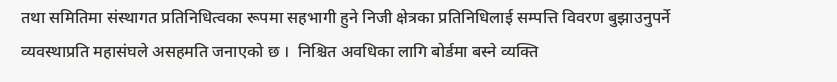तथा समितिमा संस्थागत प्रतिनिधित्वका रूपमा सहभागी हुने निजी क्षेत्रका प्रतिनिधिलाई सम्पत्ति विवरण बुझाउनुपर्ने व्यवस्थाप्रति महासंघले असहमति जनाएको छ ।  निश्चित अवधिका लागि बोर्डमा बस्ने व्यक्ति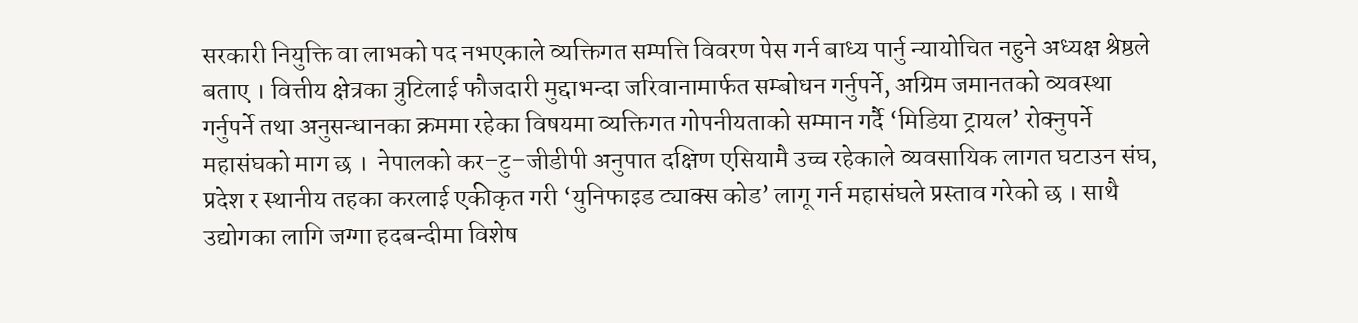सरकारी नियुक्ति वा लाभको पद नभएकाले व्यक्तिगत सम्पत्ति विवरण पेस गर्न बाध्य पार्नु न्यायोचित नहुने अध्यक्ष श्रेष्ठले बताए । वित्तीय क्षेत्रका त्रुटिलाई फौजदारी मुद्दाभन्दा जरिवानामार्फत सम्बोधन गर्नुपर्ने, अग्रिम जमानतको व्यवस्था गर्नुपर्ने तथा अनुसन्धानका क्रममा रहेका विषयमा व्यक्तिगत गोपनीयताको सम्मान गर्दै ‘मिडिया ट्रायल’ रोक्नुपर्ने महासंघको माग छ ।  नेपालको कर–टु–जीडीपी अनुपात दक्षिण एसियामै उच्च रहेकाले व्यवसायिक लागत घटाउन संघ, प्रदेश र स्थानीय तहका करलाई एकीकृत गरी ‘युनिफाइड ट्याक्स कोड’ लागू गर्न महासंघले प्रस्ताव गरेको छ । साथै उद्योगका लागि जग्गा हदबन्दीमा विशेष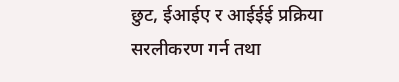छुट, ईआईए र आईईई प्रक्रिया सरलीकरण गर्न तथा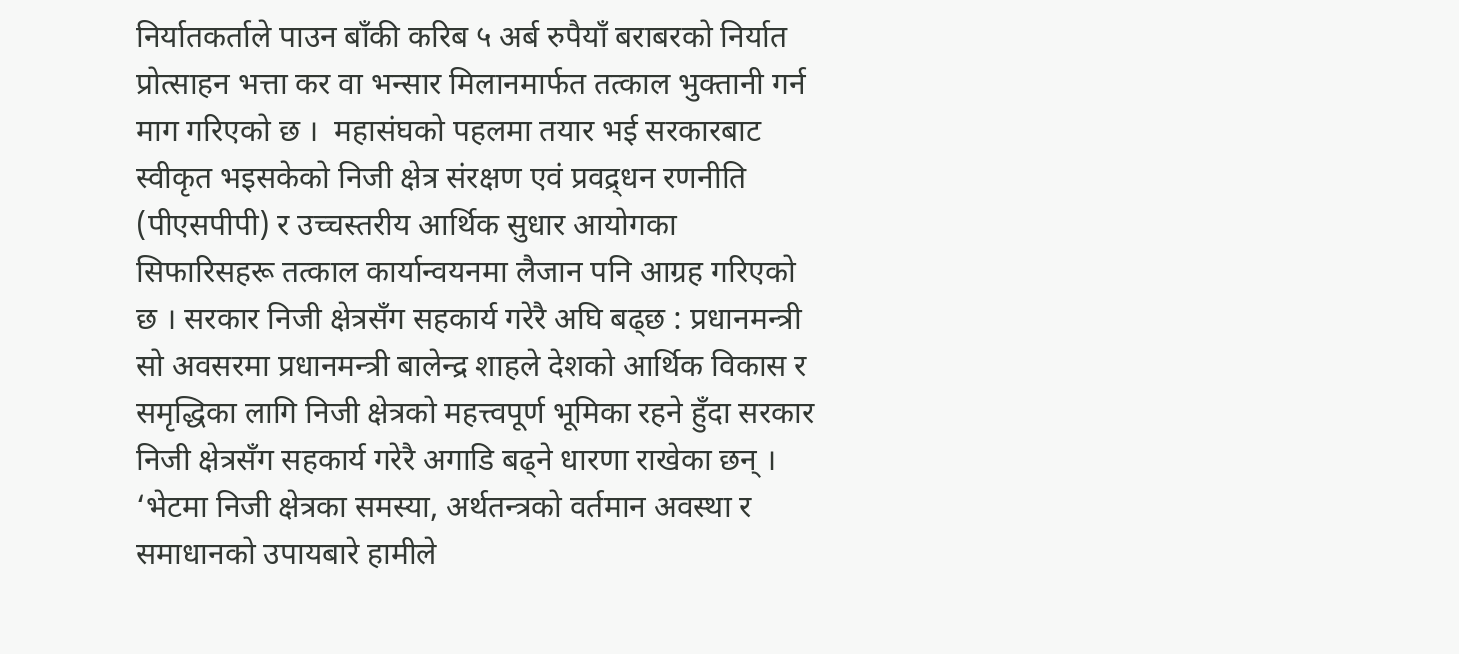निर्यातकर्ताले पाउन बाँकी करिब ५ अर्ब रुपैयाँ बराबरको निर्यात प्रोत्साहन भत्ता कर वा भन्सार मिलानमार्फत तत्काल भुक्तानी गर्न माग गरिएको छ ।  महासंघको पहलमा तयार भई सरकारबाट स्वीकृत भइसकेको निजी क्षेत्र संरक्षण एवं प्रवद्र्धन रणनीति (पीएसपीपी) र उच्चस्तरीय आर्थिक सुधार आयोगका सिफारिसहरू तत्काल कार्यान्वयनमा लैजान पनि आग्रह गरिएको छ । सरकार निजी क्षेत्रसँग सहकार्य गरेरै अघि बढ्छ : प्रधानमन्त्री सो अवसरमा प्रधानमन्त्री बालेन्द्र शाहले देशको आर्थिक विकास र समृद्धिका लागि निजी क्षेत्रको महत्त्वपूर्ण भूमिका रहने हुँदा सरकार निजी क्षेत्रसँग सहकार्य गरेरै अगाडि बढ्ने धारणा राखेका छन् । ‘भेटमा निजी क्षेत्रका समस्या, अर्थतन्त्रको वर्तमान अवस्था र समाधानको उपायबारे हामीले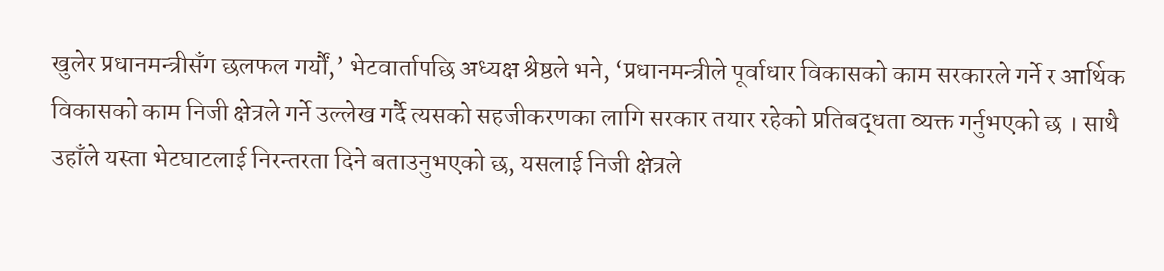खुलेर प्रधानमन्त्रीसँग छलफल गर्यौं,’ भेटवार्तापछि अध्यक्ष श्रेष्ठले भने, ‘प्रधानमन्त्रीले पूर्वाधार विकासको काम सरकारले गर्ने र आर्थिक विकासको काम निजी क्षेत्रले गर्ने उल्लेख गर्दै त्यसको सहजीकरणका लागि सरकार तयार रहेको प्रतिबद्धता व्यक्त गर्नुभएको छ । साथै उहाँले यस्ता भेटघाटलाई निरन्तरता दिने बताउनुभएको छ, यसलाई निजी क्षेत्रले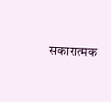सकारात्मक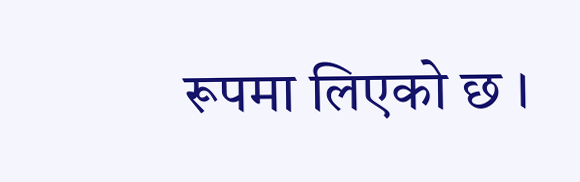रूपमा लिएको छ ।